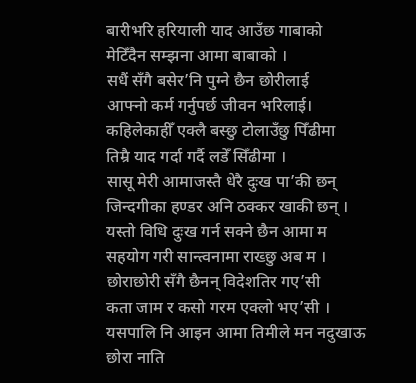बारीभरि हरियाली याद आउँछ गाबाको
मेटिँदैन सम्झना आमा बाबाको ।
सधैं सँगै बसेर’नि पुग्ने छैन छोरीलाई
आफ्नो कर्म गर्नुपर्छ जीवन भरिलाई।
कहिलेकाहीँ एक्लै बस्छु टोलाउँछु पिँढीमा
तिम्रै याद गर्दा गर्दै लडेँ सिँढीमा ।
सासू मेरी आमाजस्तै धेरै दुःख पा’की छन्
जिन्दगीका हण्डर अनि ठक्कर खाकी छन् ।
यस्तो विधि दुःख गर्न सक्ने छैन आमा म
सहयोग गरी सान्त्वनामा राख्छु अब म ।
छोराछोरी सँगै छैनन् विदेशतिर गए’सी
कता जाम र कसो गरम एक्लो भए’सी ।
यसपालि नि आइन आमा तिमीले मन नदुखाऊ
छोरा नाति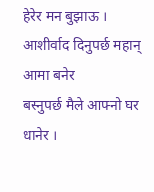हेरेर मन बुझाऊ ।
आशीर्वाद दिनुपर्छ महान् आमा बनेर
बस्नुपर्छ मैले आफ्नो घर धानेर ।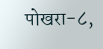पोखरा-८,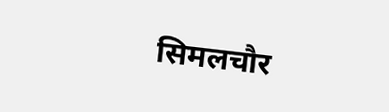सिमलचौर